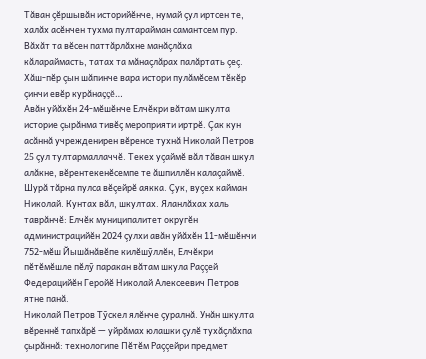Тăван çĕршывăн историйĕнче, нумай çул иртсен те, халăх асĕнчен тухма пултарайман самантсем пур. Вăхăт та вĕсен паттăрлăхне манăçлăха кăлараймасть, татах та мăнаçлăрах палăртать çеç. Хăш-пĕр çын шăпинче вара истори пулăмĕсем тĕкĕр çинчи евĕр курăнаççĕ…
Авăн уйăхĕн 24-мĕшĕнче Елчĕкри вăтам шкулта историе çырăнма тивĕç мероприяти иртрĕ. Çак кун асăннă учрежденирен вĕренсе тухнă Николай Петров 25 çул тултармаллаччĕ. Текех уçаймĕ вăл тăван шкул алăкне, вĕрентекенĕсемпе те ăшпиллĕн калаçаймĕ. Шурă тăрна пулса вĕçейрĕ аякка. Çук, вуçех кайман Николай. Кунтах вăл, шкултах. Яланлăхах халь таврăнчĕ: Елчĕк муниципалитет округĕн администрацийĕн 2024 çулхи авăн уйăхĕн 11-мĕшĕнчи 752-мĕш Йышăнăвĕпе килĕшỹллĕн, Елчĕкри пĕтĕмĕшле пĕлỹ паракан вăтам шкула Раççей Федерацийĕн Геройĕ Николай Алексеевич Петров ятне панă.
Николай Петров Тỹскел ялĕнче çуралнă. Унăн шкулта вĕреннĕ тапхăрĕ — уйрăмах юлашки çулĕ тухăçлăхпа çырăннă: технологипе Пĕтĕм Раççейри предмет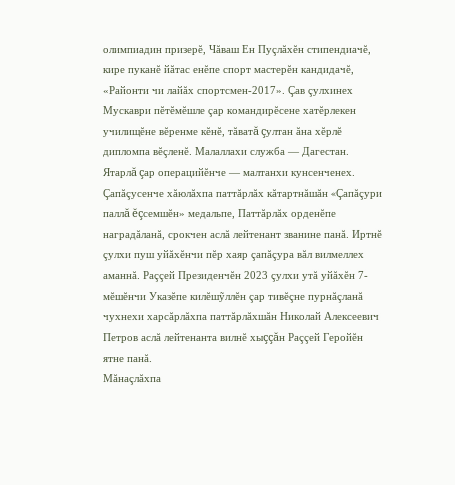олимпиадин призерĕ, Чăваш Ен Пуçлăхĕн стипендиачĕ, кире пуканĕ йăтас енĕпе спорт мастерĕн кандидачĕ, «Районти чи лайăх спортсмен-2017». Çав çулхинех Мускаври пĕтĕмĕшле çар командирĕсене хатĕрлекен училищĕне вĕренме кĕнĕ, тăватă çултан ăна хĕрлĕ дипломпа вĕçленĕ. Малаллахи служба — Дагестан. Ятарлă çар операцийĕнче — малтанхи кунсенченех. Çапăçусенче хăюлăхпа паттăрлăх кăтартнăшăн «Çапăçури паллă ĕçсемшĕн» медальпе, Паттăрлăх орденĕпе наградăланă, срокчен аслă лейтенант званине панă. Иртнĕ çулхи пуш уйăхĕнчи пĕр хаяр çапăçура вăл вилмеллех аманнă. Раççей Президенчĕн 2023 çулхи утă уйăхĕн 7-мĕшĕнчи Указĕпе килĕшỹллĕн çар тивĕçне пурнăçланă чухнехи харсăрлăхпа паттăрлăхшăн Николай Алексеевич Петров аслă лейтенанта вилнĕ хыççăн Раççей Геройĕн ятне панă.
Мăнаçлăхпа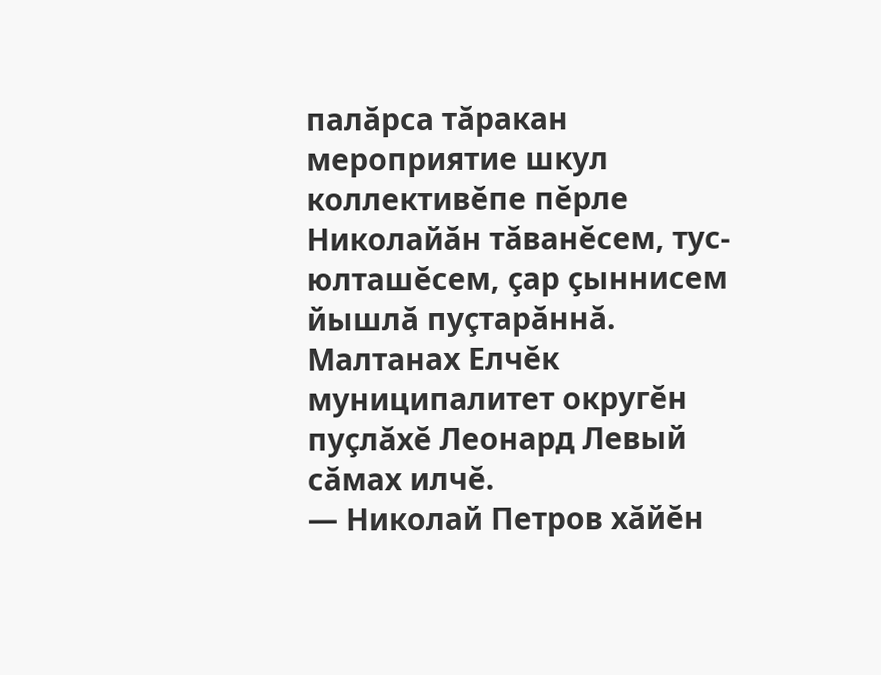палăрса тăракан мероприятие шкул коллективĕпе пĕрле Николайăн тăванĕсем, тус-юлташĕсем, çар çыннисем йышлă пуçтарăннă.
Малтанах Елчĕк муниципалитет округĕн пуçлăхĕ Леонард Левый сăмах илчĕ.
— Николай Петров хăйĕн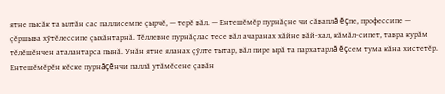ятне пысăк та ылтăн сас паллисемпе çырчĕ, — терĕ вăл. — Ентешĕмĕр пурнăçне чи сăваплă ĕçпе, профессипе — çĕршыва хỹтĕлессипе çыхăнтарнă. Тĕллевне пурнăçлас тесе вăл ачаранах хăйне вăй-хал, кăмăл-сипет, тавра курăм тĕлĕшĕнчен аталантарса пынă. Унăн ятне яланах çỹлте тытар, вăл пире ырă та пархатарлă ĕçсем тума кăна хистетĕр.
Ентешĕмĕрĕн кĕске пурнăçĕнчи паллă утăмĕсене çавăн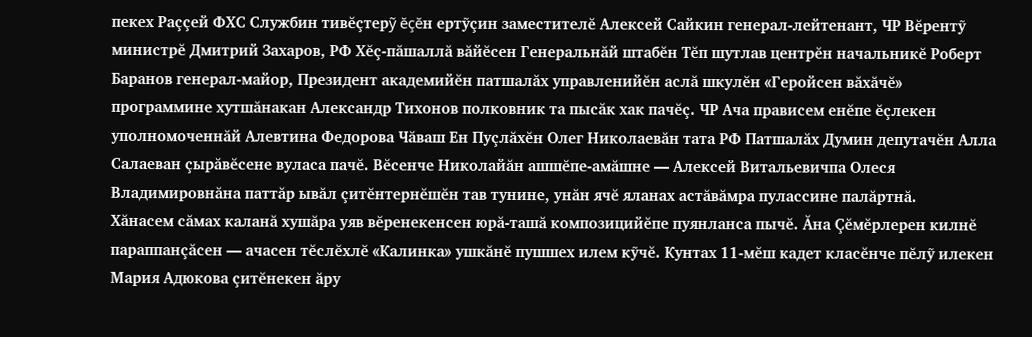пекех Раççей ФХС Службин тивĕçтерỹ ĕçĕн ертỹçин заместителĕ Алексей Сайкин генерал-лейтенант, ЧР Вĕрентỹ министрĕ Дмитрий Захаров, РФ Хĕç-пăшаллă вăйĕсен Генеральнăй штабĕн Тĕп шутлав центрĕн начальникĕ Роберт Баранов генерал-майор, Президент академийĕн патшалăх управленийĕн аслă шкулĕн «Геройсен вăхăчĕ» программине хутшăнакан Александр Тихонов полковник та пысăк хак пачĕç. ЧР Ача прависем енĕпе ĕçлекен уполномоченнăй Алевтина Федорова Чăваш Ен Пуçлăхĕн Олег Николаевăн тата РФ Патшалăх Думин депутачĕн Алла Салаеван çырăвĕсене вуласа пачĕ. Вĕсенче Николайăн ашшĕпе-амăшне — Алексей Витальевичпа Олеся Владимировнăна паттăр ывăл çитĕнтернĕшĕн тав тунине, унăн ячĕ яланах астăвăмра пулассине палăртнă.
Хăнасем сăмах каланă хушăра уяв вĕренекенсен юрă-ташă композицийĕпе пуянланса пычĕ. Ăна Çĕмĕрлерен килнĕ параппанçăсен — ачасен тĕслĕхлĕ «Калинка» ушкăнĕ пушшех илем кỹчĕ. Кунтах 11-мĕш кадет класĕнче пĕлỹ илекен Мария Адюкова çитĕнекен ăру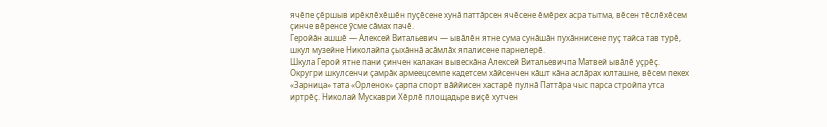ячĕпе çĕршыв ирĕклĕхĕшĕн пуçĕсене хунă паттăрсен ячĕсене ĕмĕрех асра тытма, вĕсен тĕслĕхĕсем çинче вĕренсе ỹсме сăмах пачĕ.
Геройăн ашшĕ — Алексей Витальевич — ывăлĕн ятне сума сунăшăн пухăннисене пуç тайса тав турĕ, шкул музейне Николайпа çыхăннă асăмлăх япалисене парнелерĕ.
Шкула Герой ятне пани çинчен калакан вывескăна Алексей Витальевичпа Матвей ывăлĕ уçрĕç. Округри шкулсенчи çамрăк армеецсемпе кадетсем хăйсенчен кăшт кăна аслăрах юлташне, вĕсем пекех «Зарница» тата «Орленок» çарпа спорт вăййисен хастарĕ пулнă Паттăра чыс парса стройпа утса иртрĕç. Николай Мускаври Хĕрлĕ площадьре виçĕ хутчен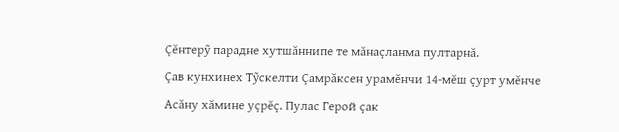Çĕнтерỹ парадне хутшăннипе те мăнаçланма пултарнă.
Çав кунхинех Тỹскелти Çамрăксен урамĕнчи 14-мĕш çурт умĕнче Асăну хăмине уçрĕç. Пулас Герой çак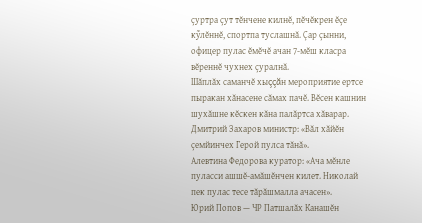çуртра çут тĕнчене килнĕ, пĕчĕкрен ĕçе кỹлĕннĕ, спортпа туслашнă. Çар çынни, офицер пулас ĕмĕчĕ ачан 7-мĕш класра вĕреннĕ чухнех çуралнă.
Шăплăх саманчĕ хыççăн мероприятие ертсе пыракан хăнасене сăмах пачĕ. Вĕсен кашнин шухăшне кĕскен кăна палăртса хăварар.
Дмитрий Захаров министр: «Вăл хăйĕн çемйинчех Герой пулса тăнă».
Алевтина Федорова куратор: «Ача мĕнле пуласси ашшĕ-амăшĕнчен килет. Николай пек пулас тесе тăрăшмалла ачасен».
Юрий Попов — ЧР Патшалăх Канашĕн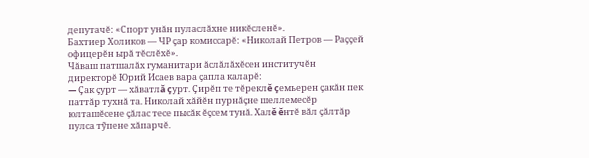депутачĕ: «Спорт унăн пуласлăхне никĕсленĕ».
Бахтиер Холиков — ЧР çар комиссарĕ: «Николай Петров — Раççей офицерĕн ырă тĕслĕхĕ».
Чăваш патшалăх гуманитари ăслăлăхĕсен институчĕн директорĕ Юрий Исаев вара çапла каларĕ:
— Çак çурт — хăватлă çурт. Çирĕп те тĕреклĕ çемьерен çакăн пек паттăр тухнă та. Николай хăйĕн пурнăçне шеллемесĕр юлташĕсене çăлас тесе пысăк ĕçсем тунă. Халĕ ĕнтĕ вăл çăлтăр пулса тỹпене хăпарчĕ.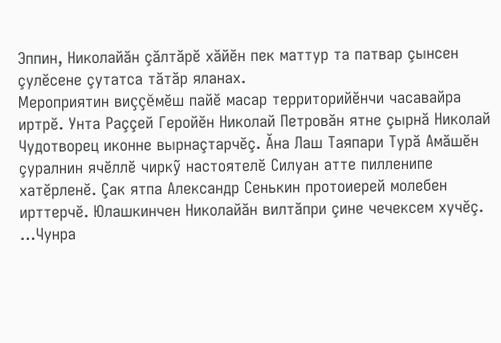Эппин, Николайăн çăлтăрĕ хăйĕн пек маттур та патвар çынсен çулĕсене çутатса тăтăр яланах.
Мероприятин виççĕмĕш пайĕ масар территорийĕнчи часавайра иртрĕ. Унта Раççей Геройĕн Николай Петровăн ятне çырнă Николай Чудотворец иконне вырнаçтарчĕç. Ăна Лаш Таяпари Турă Амăшĕн çуралнин ячĕллĕ чиркỹ настоятелĕ Силуан атте пилленипе хатĕрленĕ. Çак ятпа Александр Сенькин протоиерей молебен ирттерчĕ. Юлашкинчен Николайăн вилтăпри çине чечексем хучĕç.
…Чунра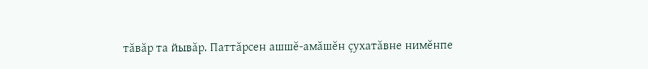тăвăр та йывăр. Паттăрсен ашшĕ-амăшĕн çухатăвне нимĕнпе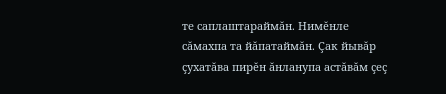те саплаштараймăн. Нимĕнле сăмахпа та йăпатаймăн. Çак йывăр çухатăва пирĕн ăнланупа астăвăм çеç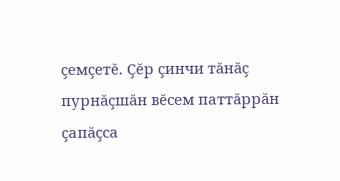çемçетĕ. Çĕр çинчи тăнăç пурнăçшăн вĕсем паттăррăн çапăçса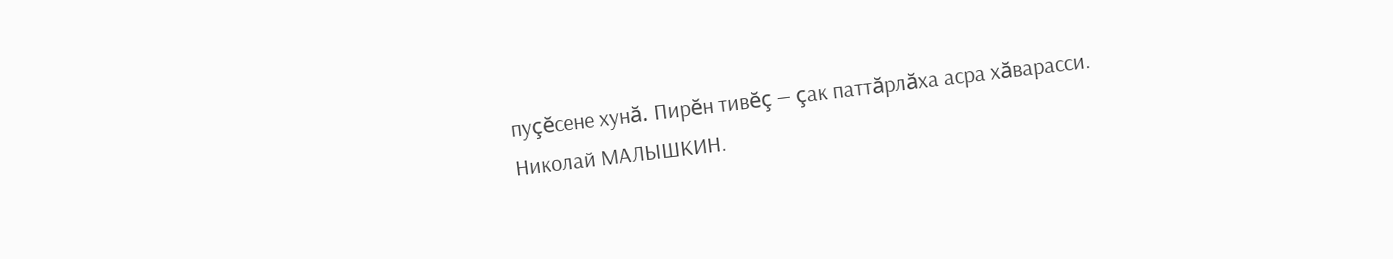пуçĕсене хунă. Пирĕн тивĕç — çак паттăрлăха асра хăварасси.
Николай МАЛЫШКИН.